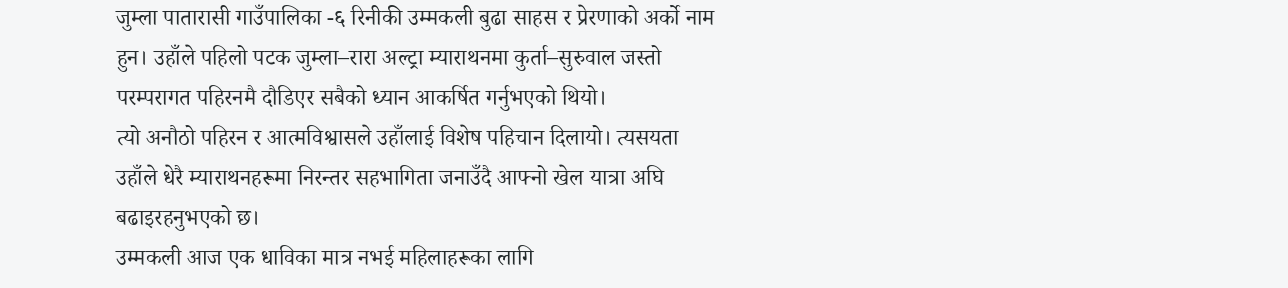जुम्ला पातारासी गाउँपालिका -६ रिनीकी उम्मकली बुढा साहस र प्रेरणाको अर्को नाम हुन। उहाँले पहिलो पटक जुम्ला–रारा अल्ट्रा म्याराथनमा कुर्ता–सुरुवाल जस्तो परम्परागत पहिरनमै दौडिएर सबैको ध्यान आकर्षित गर्नुभएको थियो।
त्यो अनौठो पहिरन र आत्मविश्वासले उहाँलाई विशेष पहिचान दिलायो। त्यसयता उहाँले धेरै म्याराथनहरूमा निरन्तर सहभागिता जनाउँदै आफ्नो खेल यात्रा अघि बढाइरहनुभएको छ।
उम्मकली आज एक धाविका मात्र नभई महिलाहरूका लागि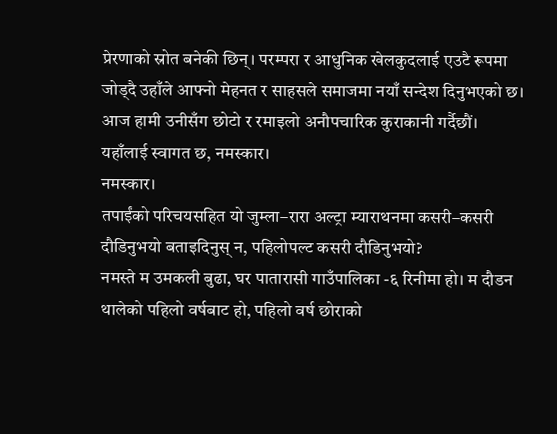प्रेरणाको स्रोत बनेकी छिन्। परम्परा र आधुनिक खेलकुदलाई एउटै रूपमा जोड्दै उहाँले आफ्नो मेहनत र साहसले समाजमा नयाँ सन्देश दिनुभएको छ।
आज हामी उनीसँग छोटो र रमाइलो अनौपचारिक कुराकानी गर्दैछौं।
यहाँलाई स्वागत छ, नमस्कार।
नमस्कार।
तपाईंको परिचयसहित यो जुम्ला–रारा अल्ट्रा म्याराथनमा कसरी–कसरी दौडिनुभयो बताइदिनुस् न, पहिलोपल्ट कसरी दौडिनुभयो?
नमस्ते म उमकली बुढा, घर पातारासी गाउँपालिका -६ रिनीमा हो। म दौडन थालेको पहिलो वर्षबाट हो, पहिलो वर्ष छोराको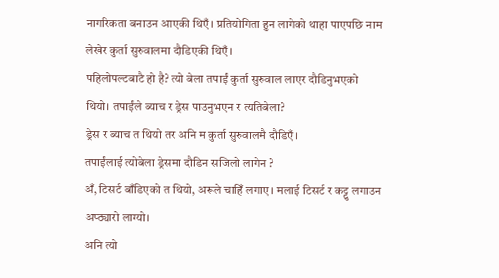नागरिकता बनाउन आएकी थिएँ। प्रतियोगिता हुन लागेको थाहा पाएपछि नाम लेखेर कुर्ता सुरुवालमा दौडिएकी थिएँ।
पहिलोपल्टबाटै हो है? त्यो बेला तपाईं कुर्ता सुरुवाल लाएर दौडिनुभएको थियो। तपाईंले ब्याच र ड्रेस पाउनुभएन र त्यतिबेला?
ड्रेस र ब्याच त थियो तर अनि म कुर्ता सुरुवालमै दौडिएँ।
तपाईंलाई त्योबेला ड्रेसमा दौडिन सजिलो लागेन ?
अँ, टिसर्ट बाँडिएको त थियो, अरूले चाहिँ लगाए। मलाई टिसर्ट र कट्टु लगाउन अप्ठ्यारो लाग्यो।
अनि त्यो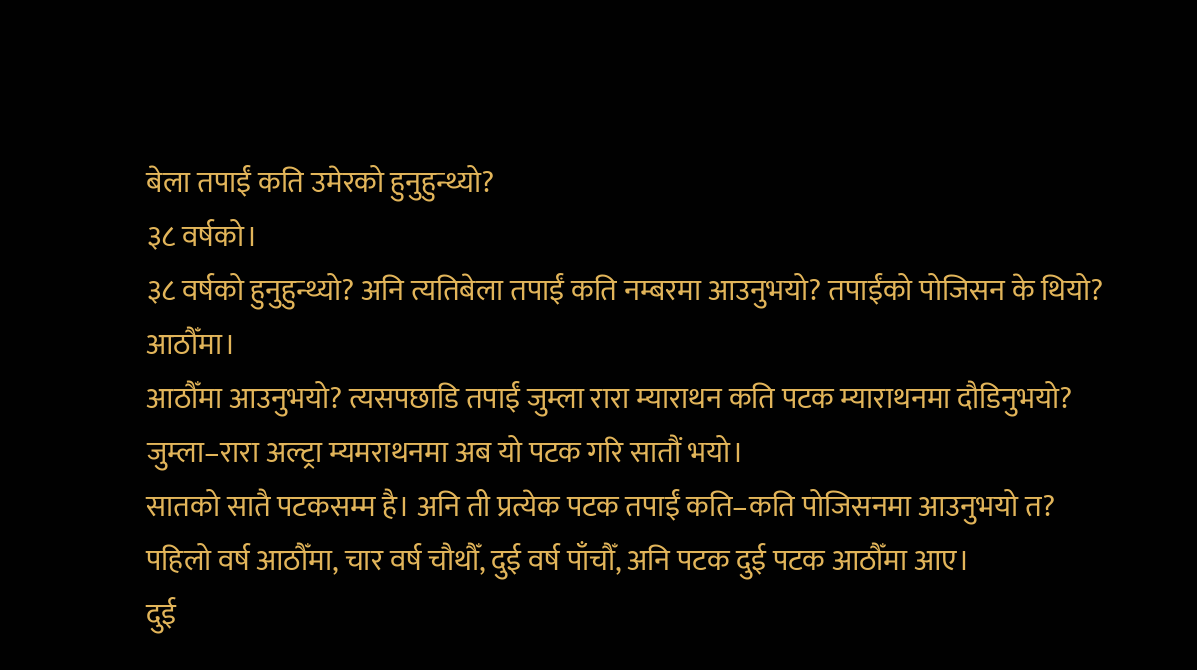बेला तपाईं कति उमेरको हुनुहुन्थ्यो?
३८ वर्षको।
३८ वर्षको हुनुहुन्थ्यो? अनि त्यतिबेला तपाईं कति नम्बरमा आउनुभयो? तपाईंको पोजिसन के थियो?
आठौँमा।
आठौँमा आउनुभयो? त्यसपछाडि तपाईं जुम्ला रारा म्याराथन कति पटक म्याराथनमा दौडिनुभयो?
जुम्ला–रारा अल्ट्रा म्यमराथनमा अब यो पटक गरि सातौं भयो।
सातको सातै पटकसम्म है। अनि ती प्रत्येक पटक तपाईं कति–कति पोजिसनमा आउनुभयो त?
पहिलो वर्ष आठौँमा, चार वर्ष चौथौँ, दुई वर्ष पाँचौँ, अनि पटक दुई पटक आठौँमा आए।
दुई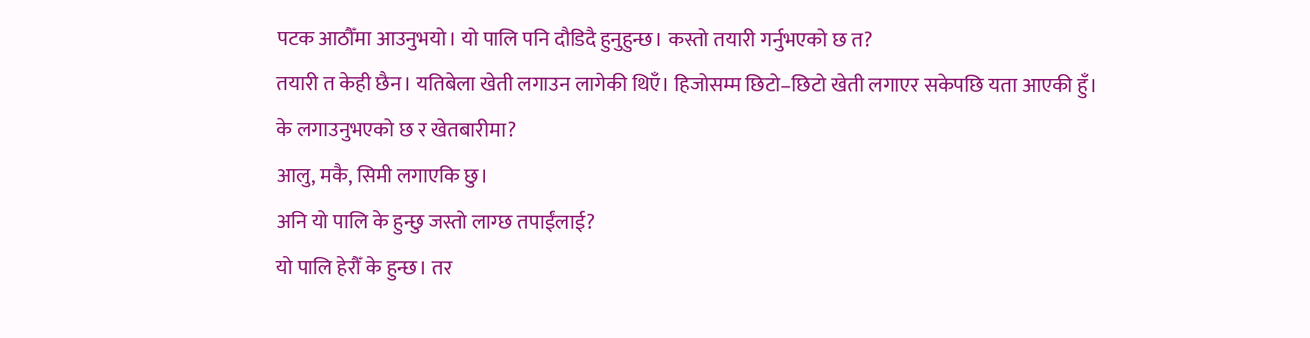पटक आठौँमा आउनुभयो। यो पालि पनि दौडिदै हुनुहुन्छ। कस्तो तयारी गर्नुभएको छ त?
तयारी त केही छैन। यतिबेला खेती लगाउन लागेकी थिएँ। हिजोसम्म छिटो–छिटो खेती लगाएर सकेपछि यता आएकी हुँ।
के लगाउनुभएको छ र खेतबारीमा?
आलु, मकै, सिमी लगाएकि छु।
अनि यो पालि के हुन्छु जस्तो लाग्छ तपाईंलाई?
यो पालि हेरौँ के हुन्छ। तर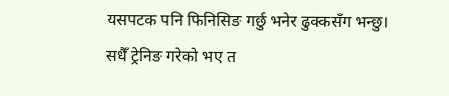यसपटक पनि फिनिसिङ गर्छु भनेर ढुक्कसँग भन्छु।
सधैँ ट्रेनिङ गरेको भए त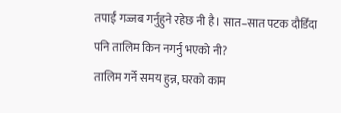तपाईं गज्जब गर्नुहुने रहेछ नी है। सात–सात पटक दौडिँदा पनि तालिम किन नगर्नु भएको नी?
तालिम गर्ने समय हुन्न, घरको काम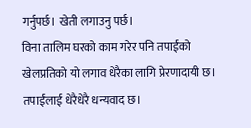गर्नुपर्छ। खेती लगाउनु पर्छ।
विना तालिम घरको काम गरेर पनि तपाईंको खेलप्रतिको यो लगाव धेरैका लागि प्रेरणादायी छ। तपाईंलाई धेरैधेरै धन्यवाद छ।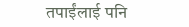तपाईंलाई पनि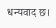धन्यवाद छ।